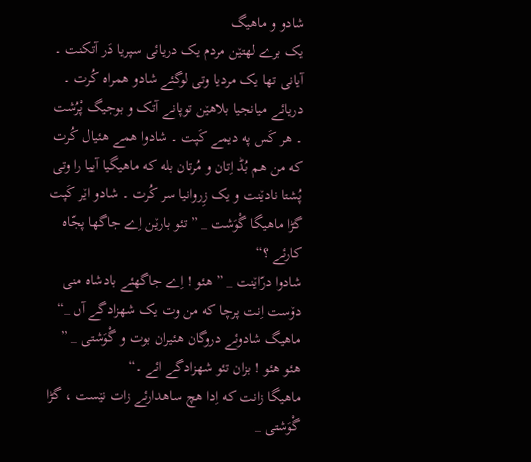شادو و ماھیگ
یک برے لھتێن مردم یک دریائی سپریا دَر آتکنت ۔ آیانی تھا یک مردیا وتی لوگئے شادو ھمراہ کُرت ۔ دریائے میانجیا بلاھێن توپانے آتک و بوجیگ پْرُشت ۔ ھر کَس په دیمے کَپت ۔ شادوا ھمے ھئیال کُرت که من ھم بُڈ اِتان و مُرتان بله که ماھیگیا آییا را وتی پُشتا نادێنت و یک زِروانیا سر کُرت ۔ شادو اێر کَپت گڑا ماھیگا گْوَشت _ ” تئو بارێن اِے جاگها پجّاہ کارئے ؟“
شادوا درّاێنت _ ” ھئو ! اِے جاگهئے بادشاہ منی دۆست اِنت پرچا که من وت یک شھزادگے آں _“
ماھیگ شادوئے دروگان ھئیران بوت و گْوَشتی _ ” ھئو ھئو ! بزان تئو شھزادگے ائے ۔“
ماھیگا زانت که اِدا ھچ ساھدارئے زات نێست ، گڑا گْوَشتی _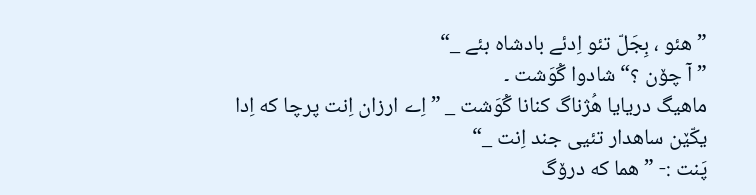” ھئو ، بِجَلّ تئو اِدئے بادشاہ بئے _“
” آ چۆن ؟“ شادوا گْوَشت ۔
ماھیگ دریایا هُژناگ کنانا گْوَشت _ ” اِے ارزان اِنت پرچا که اِدا یکّێن ساھدار تئیی جند اِنت _“
پَنت :- ” ھما که درۆگ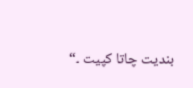بندیت چاتا کپیت ۔“